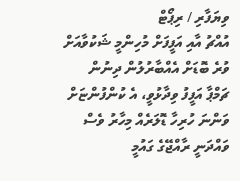ވިޔަފާރި / ރިޕޯޓް
އުއްޗު އާއި އަފީފަށް މުހިންމީ ޝަކުވާއަށް ވުރެ ބޮޑަށް އެއްބާރުލުން ދިނުން
ޗަމްޕާ އަފީފު ވިދާޅުވީ، އެ ކުންފުންޏަށް ވަންނަ ހުރިހާ ޑޮލަރެއް މިހާރު ވެސް ވައްދަނީ ރާއްޖޭގެ ގައުމީ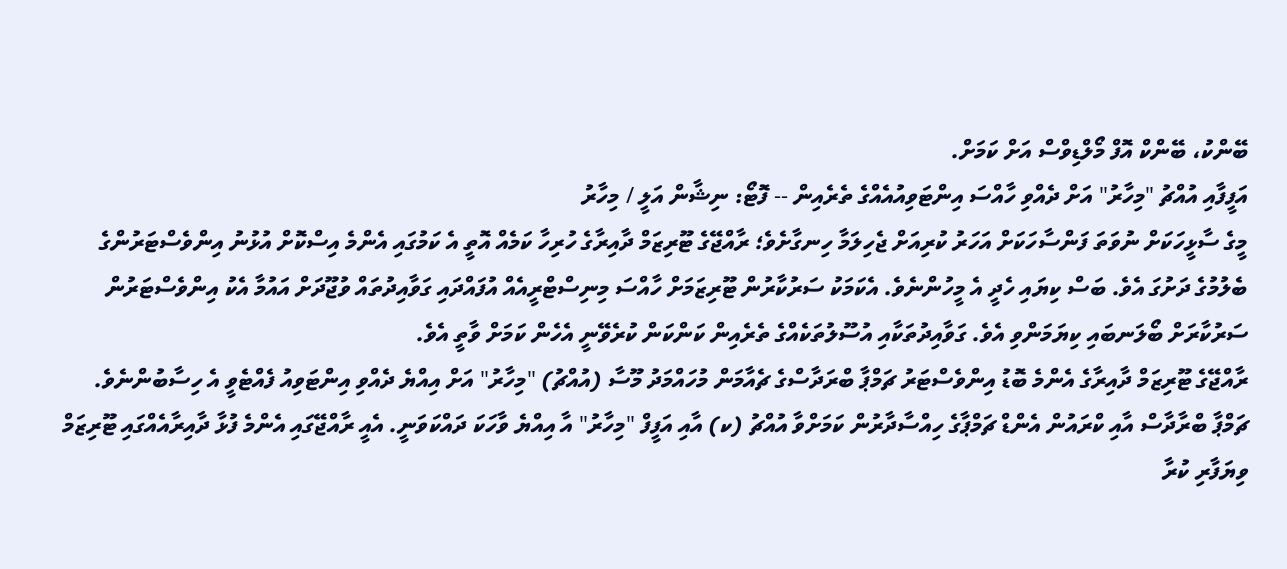ބޭންކު، ބޭންކް އޮފް މޯލްޑިވްސް އަށް ކަމަށް.
އަފީފާއި އުއްޗު "މިހާރު" އަށް ދެއްވި ހާއްސަ އިންޓަވިއުއެއްގެ ތެރެއިން -- ފޮޓޯ: ނިޝާން އަލީ / މިހާރު
މީގެ ސާޅީހަކަށް ނުވަތަ ފަންސާހަކަށް އަހަރު ކުރިއަށް ޖެހިލަމާ ހިނގާށެވެ؛ ރާއްޖޭގެ ޓޫރިޒަމް ދާއިރާގެ ހުރިހާ ކަމެއް އޮތީ އެ ކަމުގައި އެންމެ އިސްކޮށް އުޅުނު އިންވެސްޓަރުންގެ ބެލުމުގެ ދަށުގަ އެވެ. ބަސް ކިޔައި ހެދީ އެ މީހުންނެވެ. އެކަމަކު ސަރުކާރުން ޓޫރިޒަމަށް ހާއްސަ މިނިސްޓްރީއެއް އުފައްދައި ގަވާއިދުތައް ވުޖޫދަށް އައުމާ އެކު އިންވެސްޓަރުން ސަރުކާރަށް ބޯލަނބައި ކިޔަމަންވި އެވެ. ގަވާއިދުތަކާއި އުސޫލުތަކެއްގެ ތެރެއިން ކަންކަން ކުރެވޭނީ އެހެން ކަމަށް ވާތީ އެވެ.
ރާއްޖޭގެ ޓޫރިޒަމް ދާއިރާގެ އެންމެ ބޮޑު އިންވެސްޓަރު ޗަމްޕާ ބްރަދާސްގެ ޗެއާމަން މުހައްމަދު މޫސާ (އުއްޗު) "މިހާރު" އަށް އިއްޔެ ދެއްވި އިންޓަވިއު ފެއްޓެވީ އެ ހިސާބުންނެވެ.
ޗަމްޕާ ބްރާދާސް އާއި ކްރައުން އެންޑް ޗަމްޕާގެ ހިއްސާދާރުން ކަމަށްވާ އުއްޗު (ކ) އާއި އަފީފް "މިހާރު" އާ އިއްޔެ ވާހަކަ ދައްކަވަނީ. އެއީ ރާއްޖޭގައި އެންމެ ފުޅާ ދާއިރާއެއްގައި ޓޫރިޒަމް ވިޔަފާރި ކުރާ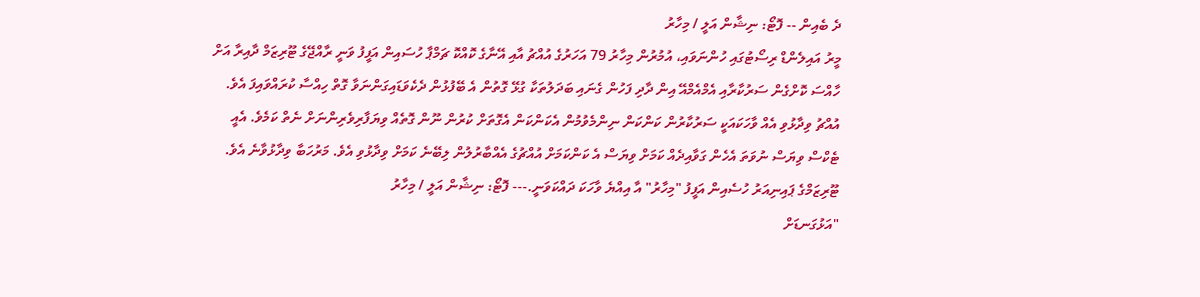ދެ ބެއިން -- ފޮޓޯ: ނިޝާން އަލީ / މިހާރު
މީރު އައިލެންޑް ރިސޯޓުގައި ހުންނަވައި، އުމުރުން މިހާރު 79 އަހަރުގެ އުއްޗު އާއި އޭނާގެ ކޮއްކޮ ޗަމްޕާ ހުސައިން އަފީފު ވަނީ ރާއްޖޭގެ ޓޫރިޒަމް ދާއިރާ އަށް ހާއްސަ ކޮށްގެން ސަރުކާރާއި އެމްއެމްއޭ އިން ދާދި ފަހުން ގެނައި ބަދަލުތަކާ ގުޅޭ ގޮތުން އެ ބޭފުޅުން ދެކެވަޑައިގަންނަވާ ގޮތް ހިއްސާ ކުރައްވައިފަ އެވެ.
އުއްޗު ވިދާޅުވި އެއް ވާހަކައަކީ ސަރުކާރުން ކަންކަން ނިންމެވުމުން އެކަންކަން އެގޮތަށް ކުރުން ނޫން ގޮތެއް ވިޔަފާރިވެރިންނަށް ނެތް ކަމެވެ. އެއީ ޓެކްސް ވިޔަސް ނުވަތަ އެހެން ގަވާއިދެއް ކަމަށް ވިޔަސް އެ ކަންކަމަށް އުއްޗުގެ އެއްބާރުލުން ލިބޭނެ ކަމަށް ވިދާޅުވި އެވެ. މަރުހަބާ ވިދާޅުވާނެ އެވެ.
ޓޫރިޒަމްގެ ޕައިނިއަރު ހުސެއިން އަފީފު "މިހާރު" އާ އިއްޔެ ވާހަކަ ދައްކަވަނީ.--- ފޮޓޯ: ނިޝާން އަލީ / މިހާރު
"އަޅުގަނޑަށް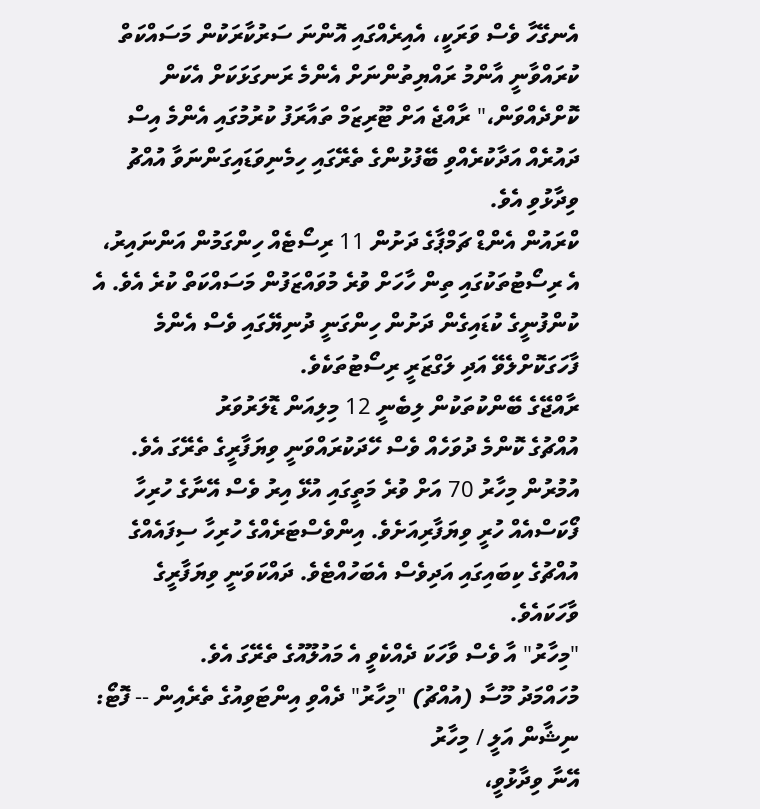އެނގޭހާ ވެސް ވަރަކީ، އެއިރެއްގައި އޮންނަ ސަރުކާރަކުން މަސައްކަތް ކުރައްވާނީ އާންމު ރައްޔިތުންނަށް އެންމެ ރަނގަޅަކަށް އެކަން ކޮށްދެއްވަން،" ރާއްޖެ އަށް ޓޫރިޒަމް ތައާރަފު ކުރުމުގައި އެންމެ އިސް ދައުރެއް އަދާކުރެއްވި ބޭފުޅުންގެ ތެރޭގައި ހިމެނިވަޑައިގަންނަވާ އުއްޗު ވިދާޅުވި އެވެ.
ކްރައުން އެންޑް ޗަމްޕާގެ ދަށުން 11 ރިސޯޓެއް ހިންގަމުން އަންނައިރު، އެ ރިސޯޓުތަކުގައި ތިން ހާހަށް ވުރެ މުވައްޒަފުން މަސައްކަތް ކުރެ އެވެ. އެ ކުންފުނީގެ ކުޑައިގެން ދަށުން ހިންގަނީ ދުނިޔޭގައި ވެސް އެންމެ ފާހަގަކޮށްލެވޭ އަދި ލަގްޒަރީ ރިސޯޓުތަކެވެ.
ރާއްޖޭގެ ބޭންކުތަކުން ލިބެނީ 12 މިލިއަން ޑޮލަރުވަރު
އުއްޗުގެ ކޮންމެ ދުވަހެއް ވެސް ހޭދަކުރައްވަނީ ވިޔަފާރީގެ ތެރޭގަ އެވެ. އުމުރުން މިހާރު 70 އަށް ވުރެ މަތީގައި އުޅޭ އިރު ވެސް އޭނާގެ ހުރިހާ ފޯކަސްއެއް ހުރީ ވިޔަފާރިއަށެވެ. އިންވެސްޓަރެއްގެ ހުރިހާ ސިފައެއްގެ އުއްޗުގެ ކިބައިގައި އަދިވެސް އެބަހުއްޓެވެ. ދައްކަވަނީ ވިޔަފާރީގެ ވާހަކައެވެ.
"މިހާރު" އާ ވެސް ވާހަކަ ދެއްކެވީ އެ މައުލޫއުގެ ތެރޭގަ އެވެ.
މުހައްމަދު މޫސާ (އުއްޗު) "މިހާރު" ދެއްވި އިންޓަވިއުގެ ތެރެއިން -- ފޮޓޯ: ނިޝާން އަލީ / މިހާރު
އޭނާ ވިދާޅުވީ،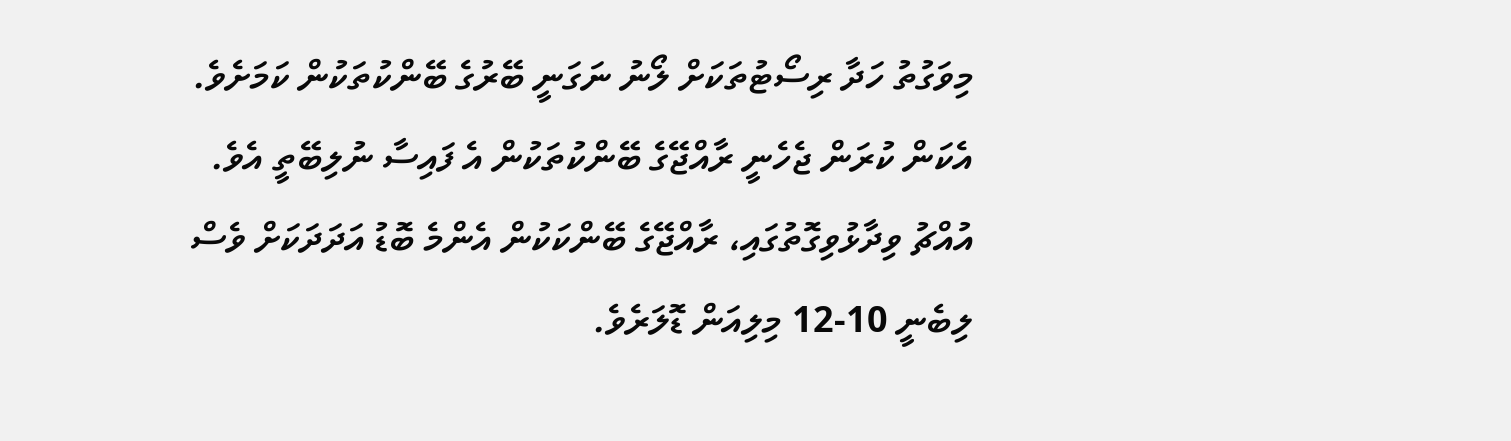މިވަގުތު ހަދާ ރިސޯޓުތަކަށް ލޯނު ނަގަނީ ބޭރުގެ ބޭންކުތަކުން ކަމަށެވެ. އެކަން ކުރަން ޖެހެނީ ރާއްޖޭގެ ބޭންކުތަކުން އެ ފައިސާ ނުލިބޭތީ އެވެ.
އުއްޗު ވިދާޅުވިގޮތުގައި، ރާއްޖޭގެ ބޭންކަކުން އެންމެ ބޮޑު އަދަދަކަށް ވެސް ލިބެނީ 10-12 މިލިއަން ޑޮލަރެވެ.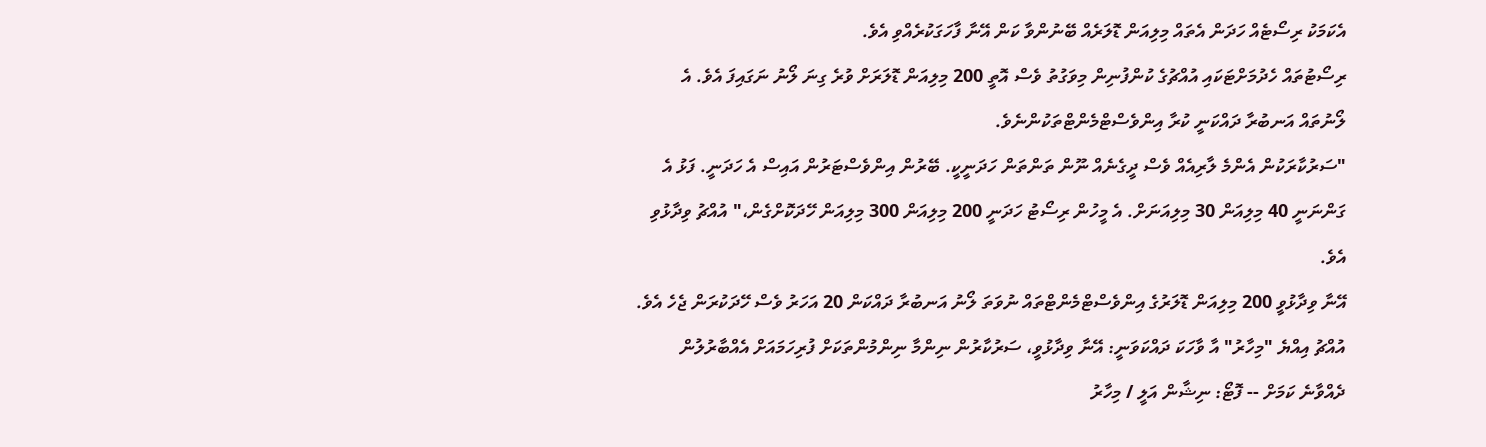އެކަމަކު ރިސޯޓެއް ހަދަން އެތައް މިލިއަން ޑޮލަރެއް ބޭނުންވާ ކަން އޭނާ ފާހަގަކުރެއްވި އެވެ.
ރިސޯޓުތައް ހެދުމަށްޓަކައި އުއްޗުގެ ކުންފުނިން މިވަގުތު ވެސް އޮތީ 200 މިލިއަން ޑޮލަރަށް ވުރެ ގިނަ ލޯނު ނަގައިފަ އެވެ. އެ ލޯނުތައް އަނބުރާ ދައްކަނީ ކުރާ އިންވެސްޓްމެންޓްތަކުންނެވެ.
"ސަރުކާރަކުން އެންމެ ލާރިއެއް ވެސް ދީގެނެއް ނޫން ތަންތަން ހަދަނީކީ. ބޭރުން އިންވެސްޓަރުން އައިސް އެ ހަދަނީ. ފަޅު އެ ގަންނަނީ 40 މިލިއަން 30 މިލިއަނަށް. އެ މީހުން ރިސޯޓު ހަދަނީ 200 މިލިއަން 300 މިލިއަން ހޭދަކޮށްގެން،" އުއްޗު ވިދާޅުވި އެވެ.
އޭނާ ވިދާޅުވީ 200 މިލިއަން ޑޮލަރުގެ އިންވެސްޓްމެންޓްތައް ނުވަތަ ލޯނު އަނބުރާ ދައްކަން 20 އަހަރު ވެސް ހޭދަކުރަން ޖެހެ އެވެ.
އުއްޗު އިއްޔެ "މިހާރު" އާ ވާހަކަ ދައްކަވަނީ: އޭނާ ވިދާޅުވީ، ސަރުކާރުން ނިންމާ ނިންމުންތަކަށް ފުރިހަމައަށް އެއްބާރުލުން ދެއްވާނެ ކަމަށް -- ފޮޓޯ: ނިޝާން އަލީ / މިހާރު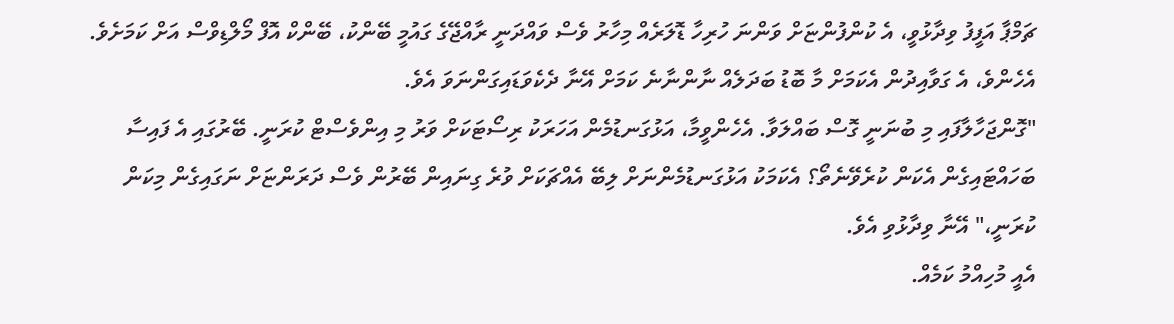ޗަމްޕާ އަފީފު ވިދާޅުވީ، އެ ކުންފުންޏަށް ވަންނަ ހުރިހާ ޑޮލަރެއް މިހާރު ވެސް ވައްދަނީ ރާއްޖޭގެ ގައުމީ ބޭންކު، ބޭންކް އޮފް މޯލްޑިވްސް އަށް ކަމަށެވެ. އެހެންވެ، އެ ގަވާއިދުން އެކަމަށް މާ ބޮޑު ބަދަލެއް ނާންނާނެ ކަމަށް އޭނާ ދެކެވަޑައިގަންނަވަ އެވެ.
"ގޮންޖަހާލާފައި މި ބުނަނީ ގޮސް ބައްލަވާ. އެހެންވީމާ، އަޅުގަނޑުމެން އަހަރަކު ރިސޯޓަކަށް ވަރު މި އިންވެސްޓް ކުރަނީ. ބޭރުގައި އެ ފައިސާ ބަހައްޓައިގެން އެކަން ކުރެވޭނެތޯ؟ އެކަމަކު އަޅުގަނޑުމެންނަށް ލިބޭ އެއްޗަކަށް ވުރެ ގިނައިން ބޭރުން ވެސް ދަރަންޏަށް ނަގައިގެން މިކަން ކުރަނީ،" އޭނާ ވިދާޅުވި އެވެ.
އެއީ މުހިއްމު ކަމެއް.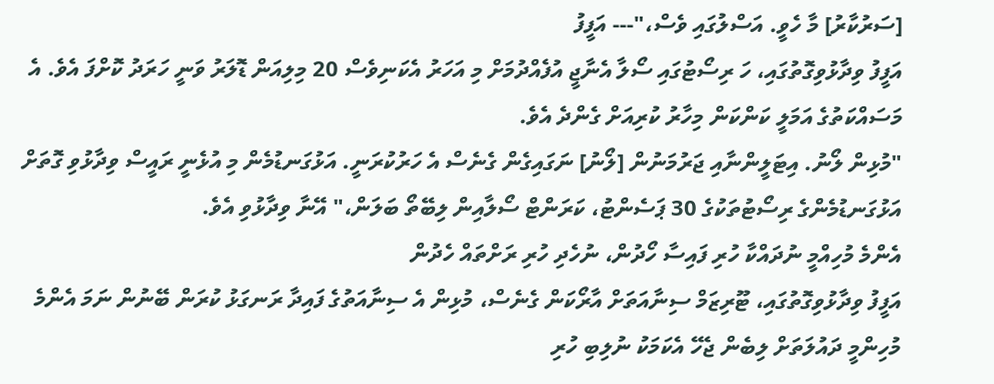[ސަރުކާރު] މާ ހެވީ. އަސްލުގައި ވެސް،"--- އަފީފު
އަފީފު ވިދާޅުވިގޮތުގައި، ހަ ރިސޯޓުގައި ސޯލާ އެނާޖީ އުފެއްދުމަށް މި އަހަރު އެކަނިވެސް 20 މިލިއަން ޑޮލަރު ވަނީ ހަރަދު ކޮށްފަ އެވެ. އެ މަސައްކަތުގެ އަމަލީ ކަންކަން މިހާރު ކުރިއަށް ގެންދެ އެވެ.
"މުޅިން ލޯނު. އިޓަލީންނާއި ޖަރުމަނުން [ލޯނު] ނަގައިގެން ގެނެސް އެ ހަރުކުރަނީ. އަޅުގަނޑުމެން މި އުޅެނީ ރައީސް ވިދާޅުވި ގޮތަށް އަޅުގަނޑުމެންގެ ރިސޯޓުތަކުގެ 30 ޕަސެންޓު، ކަރަންޓް ސޯލާއިން ލިބޭތޯ ބަލަން،" އޭނާ ވިދާޅުވި އެވެ.
އެންމެ މުހިއްމީ ނުދައްކާ ހުރި ފައިސާ ހޯދުން، ނުހެދި ހުރި ރަށްތައް ހެދުން
އަފީފު ވިދާޅުވިގޮތުގައި، ޓޫރިޒަމް ސިނާއަތަށް އާރޯކަން ގެނެސް، މުޅިން އެ ސިނާއަތުގެ ފައިދާ ރަނގަޅު ކުރަން ބޭނުން ނަމަ އެންމެ މުހިންމީ ދައުލަތަށް ލިބެން ޖެހޭ އެކަމަކު ނުލިބި ހުރި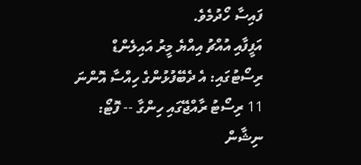ފައިސާ ހޯދުމެވެ.
އަފީފާއި އުއްޗު އިއްޔެ މީރު އައިލެންޑް ރިސޯޓުގައި: އެ ދެބޭފުޅުންގެ ހިއްސާ އޮންނަ 11 ރިސޯޓު ރާއްޖޭގައި ހިންގާ -- ފޮޓޯ: ނިޝާން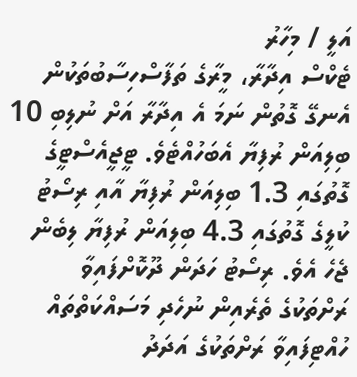އަލީ / މިހާރު
ޓެކްސް އިދާރާ، މީރާގެ ތަފާސްހިސާބުތަކުން އެނގޭ ގޮތުން ނަމަ އެ އިދާރާ އަށް ނުލިބި 10 ބިލިއަން ރުފިޔާ އެބަހުއްޓެވެ. ޓީޖީއެސްޓީގެ ގޮތުގައި 1.3 ބިލިއަން ރުފިޔާ އާއި ރިސޯޓު ކުލީގެ ގޮތުގައި 4.3 ބިލިއަން ރުފިޔާ ލިބެން ޖެހެ އެވެ. ރިސޯޓު ހަދަން ދޫކޮށްފައިވާ ރަށްތަކުގެ ތެރެއިން ނުހެދި މަސައްކަތްތައް ހުއްޓިފައިވާ ރަށްތަކުގެ އަދަދު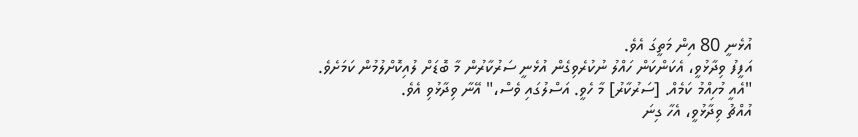އުޅެނީ 80 އިން މަތީގަ އެވެ.
އަފީފު ވިދާޅުވީ، އެކަންކަން ހައްލު ނުކުރެވިގެން އުޅެނީ ސަރުކާރުން މާ ބޮޑަށް ލުއިކޮށްލުމުން ކަމަށެވެ.
"އެއީ މުހިއްމު ކަމެއް. [ސަރުކާރު] މާ ހެވީ. އަސްލުގައި ވެސް،" އޭނާ ވިދާޅުވި އެވެ.
އުއްޗު ވިދާޅުވީ، އެހާ ގިނަ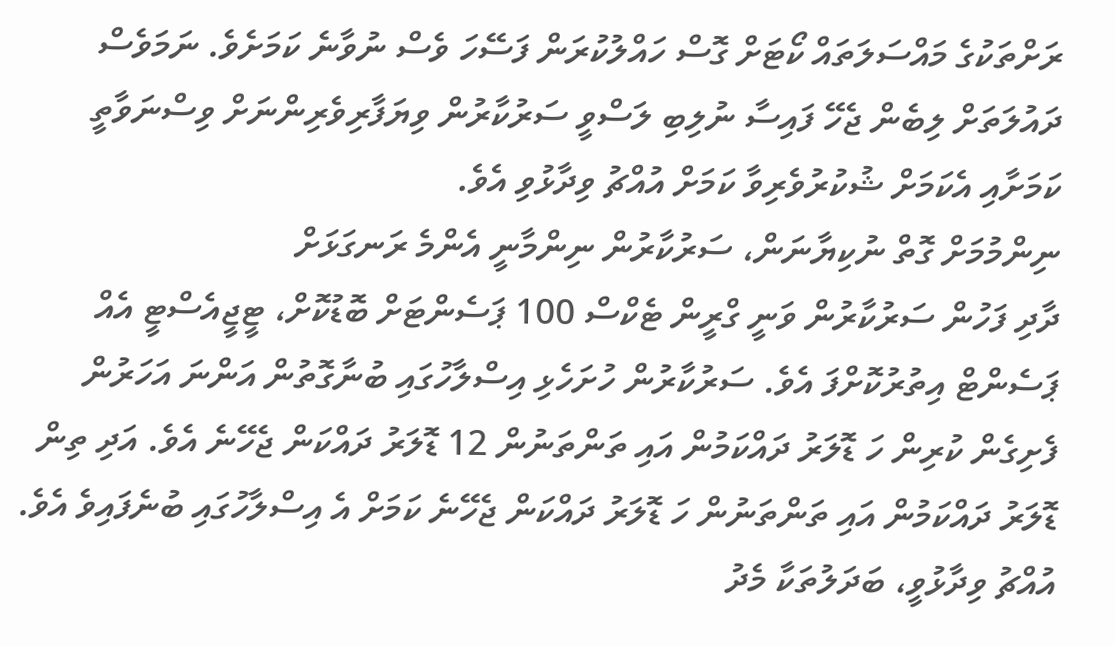ރަށްތަކުގެ މައްސަލަތައް ކޯޓަށް ގޮސް ހައްލުކުރަން ފަސޭހަ ވެސް ނުވާނެ ކަމަށެވެ. ނަމަވެސް ދައުލަތަށް ލިބެން ޖެހޭ ފައިސާ ނުލިބި ލަސްވީ ސަރުކާރުން ވިޔަފާރިވެރިންނަށް ވިސްނަވާތީ ކަމަށާއި އެކަމަށް ޝުކުރުވެރިވާ ކަމަށް އުއްޗު ވިދާޅުވި އެވެ.
ނިންމުމަށް ގޮތް ނުކިޔާނަން، ސަރުކާރުން ނިންމާނީ އެންމެ ރަނގަޅަށް
ދާދި ފަހުން ސަރުކާރުން ވަނީ ގްރީން ޓެކްސް 100 ޕަސެންޓަށް ބޮޑުކޮށް، ޓީޖީއެސްޓީ އެއް ޕަސެންޓް އިތުރުކޮށްފަ އެވެ. ސަރުކާރުން ހުށަހެޅި އިސްލާހުގައި ބުނާގޮތުން އަންނަ އަހަރުން ފެށިގެން ކުރިން ހަ ޑޮލަރު ދައްކަމުން އައި ތަންތަނުން 12 ޑޮލަރު ދައްކަން ޖެހޭނެ އެވެ. އަދި ތިން ޑޮލަރު ދައްކަމުން އައި ތަންތަނުން ހަ ޑޮލަރު ދައްކަން ޖެހޭނެ ކަމަށް އެ އިސްލާހުގައި ބުނެފައިވެ އެވެ.
އުއްޗު ވިދާޅުވީ، ބަދަލުތަކާ މެދު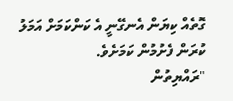ގޮތެއް ކިޔަން އެނގޭނީ އެ ކަންކަމަށް އަމަލު ކުރަން ފެށުމުން ކަމަށެވެ.
"ރައްޔިތުން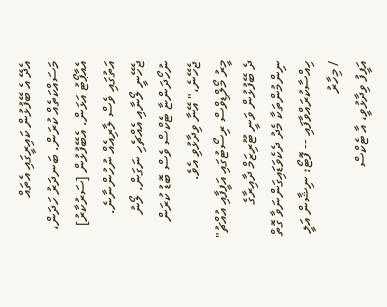އެދޭ އެ ބޭފުޅުން ކައިރީގައި އެތައް މަސައްކަތެއް ކުރަން. ބަނދަރު ހަދަން، އެއާޕޯޓު އަޅަން. އެބޭފުޅުން [ސަރުކާރު] އަތުގައި ވެސް ލާރިއެއް ނުހުންނާނެ. ޖެހޭނީ ލޯނާއި އެއްޗެހި ނަގަން. ލޯނު ނުހޯދަންޏާ ޓެކްސް ވެސް ބޮޑު ކުރަން ޖެހޭނެ،" އޭނާ ވިދާޅުވި އެވެ.
މީރު މޯލްޑިވްސް ރިސޯޓުގައި އަފީފާއި އުއްޗު" ދެ ބޭފުޅުން ވަނީ ޓޫރިޒަމް ދާއިރާގެ ނިންމުންތަކާ މެދު ދެކެވަޑައިގަންނަވާ ގޮތް ހިއްސާކުރައްވާފައި -- ފޮޓޯ: ނިޝާން އަލީ / މިހާރު
އަފީފު ވިދާޅުވީ، އާ ޓެކްސް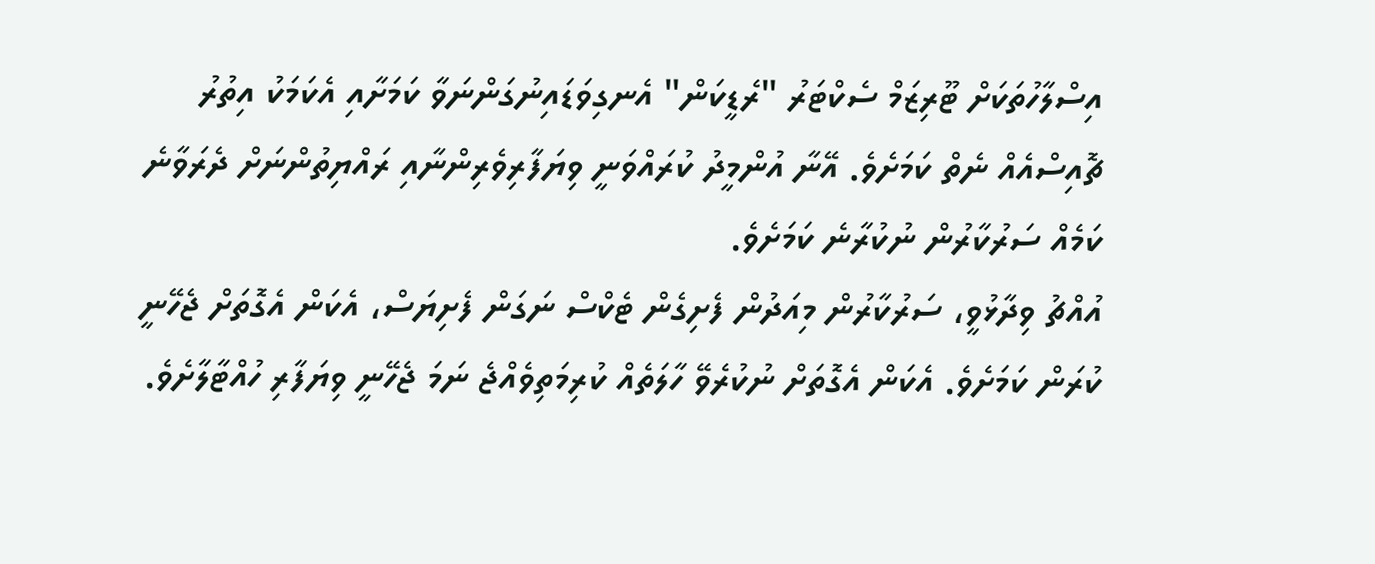އިސްލާހުތަކަށް ޓޫރިޒަމް ސެކްޓަރު "ރެޑީކަން" އެނގިވަޑައިނުގަންނަވާ ކަމަށާއި އެކަމަކު އިތުރު ޗޮއިސްއެއް ނެތް ކަމަށެވެ. އޭނާ އުންމީދު ކުރައްވަނީ ވިޔަފާރިވެރިންނާއި ރައްޔިތުންނަށް ދެރަވާނެ ކަމެއް ސަރުކާރުން ނުކުރާނެ ކަމަށެވެ.
އުއްޗު ވިދާޅުވީ، ސަރުކާރުން މިއަދުން ފެށިގެން ޓެކްސް ނަގަން ފެށިޔަސް، އެކަން އެގޮތަށް ޖެހޭނީ ކުރަން ކަމަށެވެ. އެކަން އެގޮތަށް ނުކުރެވޭ ހާލަތެއް ކުރިމަތިވެއްޖެ ނަމަ ޖެހޭނީ ވިޔަފާރި ހުއްޓާލާށެވެ.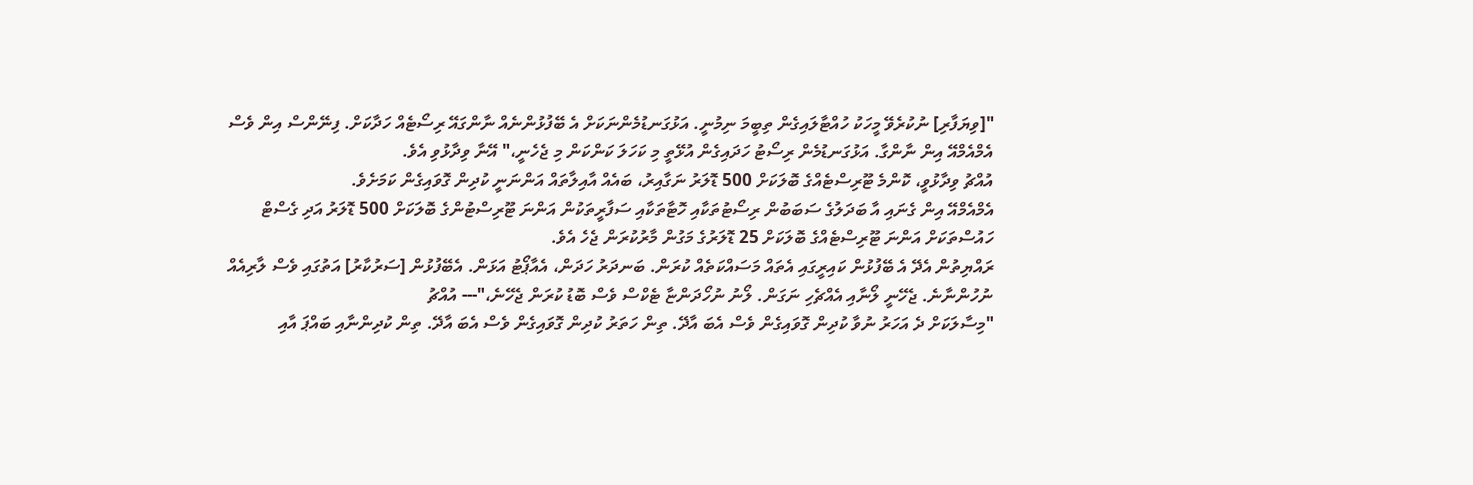"[ވިޔަފާރި] ނުކުރެވޭ މީހަކު ހުއްޓާލައިގެން ތިބީމަ ނިމުނީ. އަޅުގަނޑުމެންނަކަށް އެ ބޭފުޅުންނެއް ނާންގައޭ ރިސޯޓެއް ހަދާކަށް. ފިނޭންސް އިން ވެސް އެމްއެމްއޭ އިން ނާންގާ. އަޅުގަނޑުމެން ރިސޯޓު ހަދައިގެން އުޅޭތީ މި ކަހަލަ ކަންކަން މި ޖެހެނީ،" އޭނާ ވިދާޅުވި އެވެ.
އުއްޗު ވިދާޅުވީ، ކޮންމެ ޓޫރިސްޓެއްގެ ބޮލަކަށް 500 ޑޮލަރު ނަގާއިރު، ބައެއް އާއިލާތައް އަންނަނީ ކުދިން ގޮވައިގެން ކަމަށެވެ.
އެމްއެމްއޭ އިން ގެނައި އާ ބަދަލުގެ ސަބަބުން ރިސޯޓުތަކާއި ހޮޓާތަކާއި ސަފާރީތަކުން އަންނަ ޓޫރިސްޓުންގެ ބޮލަކަށް 500 ޑޮލަރު އަދި ގެސްޓް ހައުސްތަކަށް އަންނަ ޓޫރިސްޓެއްގެ ބޮލަކަށް 25 ޑޮލަރުގެ މަގުން މާރުކުރަން ޖެހެ އެވެ.
ރައްޔިތުން އެދޭ އެ ބޭފުޅުން ކައިރީގައި އެތައް މަސައްކަތެއް ކުރަން. ބަނދަރު ހަދަން، އެއާޕޯޓު އަޅަން. އެބޭފުޅުން [ސަރުކާރު] އަތުގައި ވެސް ލާރިއެއް ނުހުންނާނެ. ޖެހޭނީ ލޯނާއި އެއްޗެހި ނަގަން. ލޯނު ނުހޯދަންޏާ ޓެކްސް ވެސް ބޮޑު ކުރަން ޖެހޭނެ،"--- އުއްޗު
"މިސާލަކަށް ދެ އަހަރު ނުވާ ކުދިން ގޮވައިގެން ވެސް އެބަ އާދޭ. ތިން ހަތަރު ކުދިން ގޮވައިގެން ވެސް އެބަ އާދޭ. ތިން ކުދިންނާއި ބައްޕަ އާއި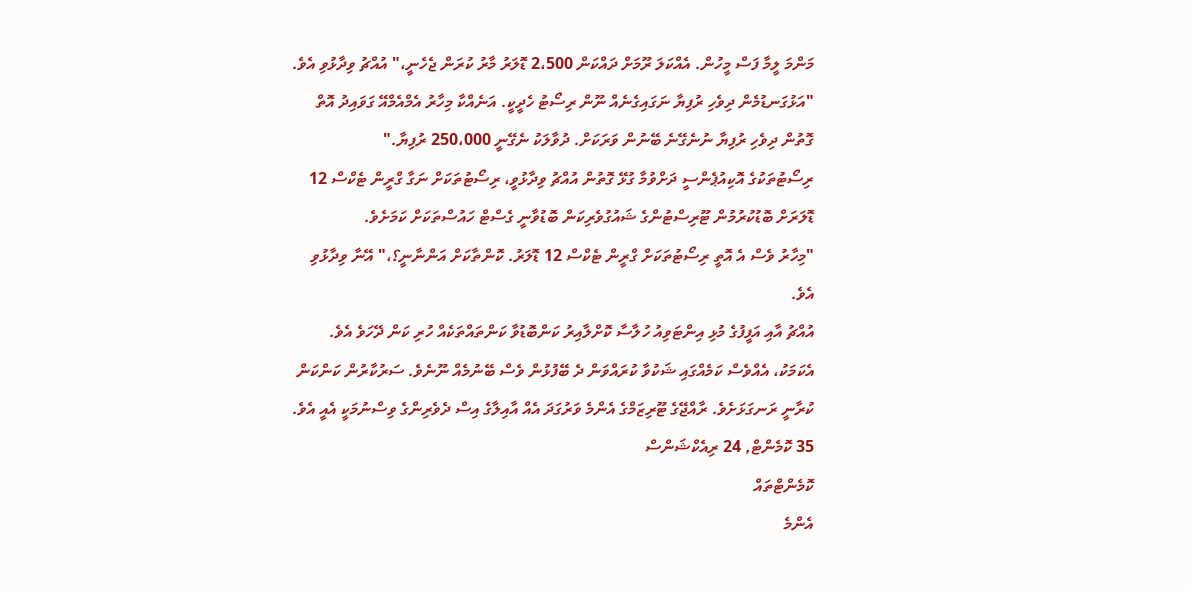މަންމަ ލީމާ ފަސް މީހުން. އެއްކަލަ ރޫމަށް ދައްކަން 2،500 ޑޮލަރު މާރު ކުރަން ޖެހެނީ،" އުއްޗު ވިދާޅުވި އެވެ.
"އަޅުގަނޑުމެން ދިވެހި ރުފިޔާ ނަގައިގެނެއް ނޫން ރިސޯޓު ހެދީކީ. އަނެއްކާ މިހާރު އެމްއެމްއޭ ގަވައިދު އޮތް ގޮތުން ދިވެހި ރުފިޔާ ނުނެގޭނެ ބޭނުން ވަރަކަށް. ދުވާލަކު ނެގޭނީ 250،000 ރުފިޔާ."
ރިސޯޓުތަކުގެ އޮކިއުޕެންސީ ދަށްވުމާ ގުޅޭ ގޮތުން އުއްޗު ވިދާޅުވީ، ރިސޯޓުތަކަށް ނަގާ ގްރީން ޓެކްސް 12 ޑޮލަރަށް ބޮޑުކުރުމުން ޓޫރިސްޓުންގެ ޝައުގުވެރިކަން ބޮޑުވާނީ ގެސްޓް ހައުސްތަކަށް ކަމަށެވެ.
"މިހާރު ވެސް އެ އޮތީ ރިސޯޓުތަކަށް ގްރީން ޓެކްސް 12 ޑޮލަރު. ކޮންތާކަށް އަންނާނީ؟،" އޭނާ ވިދާޅުވި އެވެ.
އުއްޗު އާއި އަފީފުގެ މުޅި އިންޓަވިއު ހުލާސާ ކޮށްލާއިރު ކަންބޮޑުވާ ކަންތައްތަކެއް ހުރި ކަން ދޭހަވެ އެވެ. އެކަމަކު، އެއްވެސް ކަމެއްގައި ޝަކުވާ ކުރައްވަން ދެ ބޭފުޅުން ވެސް ބޭނުމެއް ނޫނެވެ. ސަރުކާރުން ކަންކަން ކުރާނީ ރަނގަޅަށެވެ. ރާއްޖޭގެ ޓޫރިޒަމްގެ އެންމެ ވަރުގަދަ އެއް އާއިލާގެ އިސް ދެވެރިންގެ ވިސްނުމަކީ އެއީ އެވެ.
35 ކޮމެންޓް, 24 ރިއެކްޝަންސް
ކޮމެންޓްތައް
އެންމެ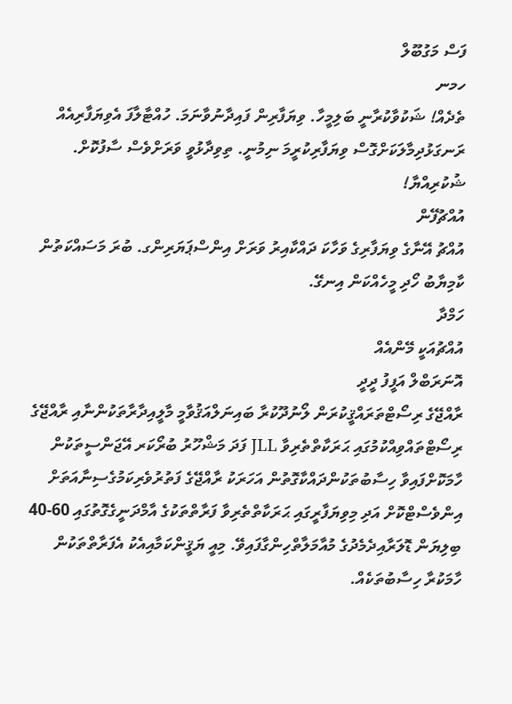ފަސް މަގުބޫލް
ހމނ
ތެދެއް! ޝަކުވާކުރާނީ ބަލިމީހާ. ވިޔަފާރިން ފައިދާނުވާނަމަ. ހުއްޓާލާފަ އެވިޔަފާރިއެއް ރަނގަޅުދިމާލަކަށްގޮސް ވިޔަފާރިކުރީމަ ނިމުނީ. ތިވިދާޅުވީ ވަރަށްވެސް ސާފުކޮށް. ޝުކުރިއްޔާ!
އުއްޗުފޭން
އުއްޗު އޭނާގެ ވިޔަފާރިގެ ވަހާކަ ދައްކާއިރު ވަރަށް އިންސްޕަޔަރިންގ. ބުރަ މަސައްކަތުން ކާމިޔާބު ހޯދި މީހެއްކަން އިނގޭ.
ހަމްދާ
އުއްޗުއަކީ މޭންއެއް
އޮނަރަބްލް އަފީފު ދީދީ
ރާއްޖޭގެ ރިސޯޓްތަރައްޤީކުރަން ލޯނުދޫކުރާ ބައިނަލްއަޤުވާމީ މާލީއިދާރާތަކުންނާއި ރާއްޖޭގެ ރިސޯޓްތައްވިއްކުމުގައި ޙަރަކާތްތެރިވާ JLL ފަދަ މަޝްހޫރު ބުރޯކަރ އޭޖަންސީތަކުން ހާމަކޮށްފައިވާ ހިސާބުތަކުންދައްކާގޮތުން އަހަރަކު ރާއްޖޭގެ ފަތުރުވެރިކަމުގެސިނާއަތަށް އިންވެސްޓްކޮށް އަދި މިވިޔަފާރީގައި ޙަރަކާތްތެރިވާ ފަރާތްތަކުގެ އާމްދަނީގެގޮތުގައި 60-40 ބިލިޔަން ޑޮލަރާއިދެމެދުގެ މުއާމަލާތްހިންގާފައިވޭ. މިއީ ޔަޤީންކަމާއިއެކު އެފަރާތްތަކުން ހާމަކުރާ ހިސާބުތަކެއް.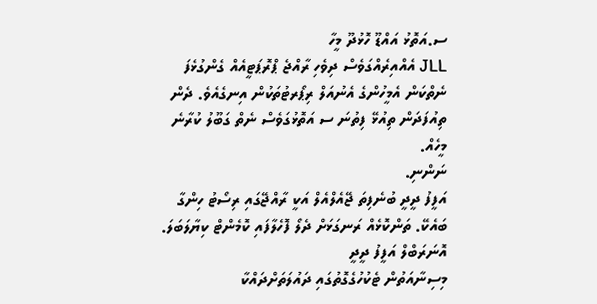ސ.އަތޮޅު އައްޑޫ ހޮޅުދޫ މީހާ
JLL އެއްއިރެއްގަވެސް ދިވެހި ރާއްޖެ ޕްރޮޕަޓީއެއް ގެންގުޅެފަ ނެތްކަން އެމީހުންގެ އެނުއަލް ރިޕޯރޓުތަކުން އިނގެއެވެ. ދެން ތިއުފަދަން ތިއުޅޭ ފިތުނަ ސ އަތޮޅުގަވެސް ނެތް ގަބޫލު ކުރާނެ މީހެއް.
ނަންނި.
އަފީފު ދީދީ ބުނެފިތަ ޖޭއެލްއެލް އަކީ ރާއްޖޭގައި ރިސޯޓު ހިންގާ ބައެކޭ. ތަންކޮޅެއް ރަނގަޅަށް ދެލޯ ފޮހެލާފައި ކޮމެންޓް ކިޔާލަބަލަ.
އޮނަރަބްލް އަފީފު ދީދީ
މިސިނާއަތުން ޓެކުހުގެގޮތުގައި ދައުލަތަށްދައްކާ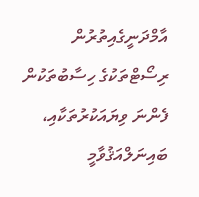އާމްދަނީގެއިތުރުން ރިސޯޓްތަކުގެ ހިސާބުތަކުން ފެންނަ ވިޔައަކުރުތަކާއި، ބައިނަލްއަޤުވާމީ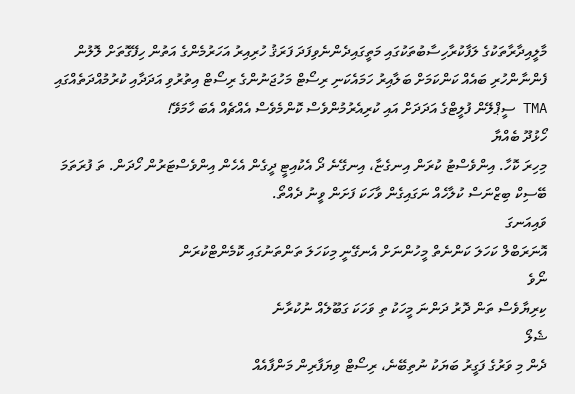މާލީއިދާރާތަކުގެ ލަފާކުރާހިސާބުތަކުގައި މަތީގައިދެންނެވިފަދަ ފަރަޤު ހުރިއިރު އަހަރުމެންގެ އަތުން ހިފޭގޮތަށް ލޮލުން ފެންނާންހުރި ބައެއް ކަންކަމަށް ބަލާއިރު ހަމައެކަނި ރިސޯޓް މަހުޖަނުންގެ ރިސޯޓް އިތުރުވި އަދަދާއި ކުރުމުއްދަތެއްގައި TMA ސީޕްލޭން ފުލީޓްގެ އަދަދަށް އައި ކުރިއެރުމުންވެސް ކޮންމެވެސް އެއްޗެއް އެބަ ހާމަވޭ!
ހޯޅުދޫ ބެއްޔާ
މިހިރަ ކޮހާ. އިންވެސްޓު ކުރަން އިނގެޏާ، އިނގޭނެ ދޯ އެކުއިޓީ ދީގެން އެހެން އިންވެސްޓަރުން ހޯދަން. ތަ ފުރަތަމަ ބޭސިކް ބިޒްނަސް ކުލާހެއް ނަގައިގެން ވާހަކަ ފަށަން ވީނު ދެއްތޯ.
ވައިއަނގަ
އޮނަރަބްލް ކަހަލަ ކަންނެތް މީހުންނަށް އެނގޭނީ މިކަހަލަ ތަންތަނުގައި ކޮމެންޓްކުރަން
ނޯވެ
ކިރިޔާވެސް ތަން ދޮރު ދަންނަ މީހަކު ތި ވަހަކަ ގަބޫލެއް ނުކުރާނެ
ޝެލޯ
ދެން މި ވަރުގެ ފަގީރު ބަޔަކު ނުތިބޭނެ، ރިސޯޓް ވިޔަފާރިން މަންފާއެއް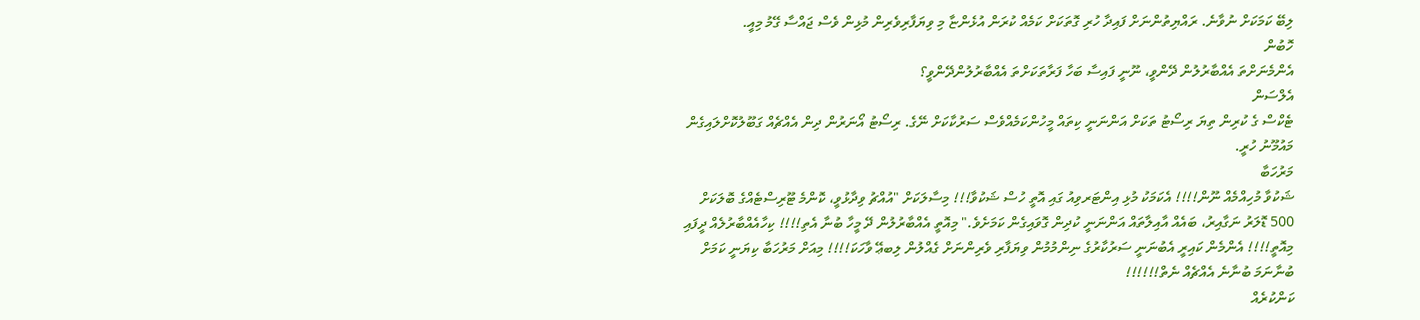ލިބޭ ކަމަކަށް ނުވާނެ. ރައްޔިތުންނަށް ފައިދާ ހުރި ގޮތަކަށް ކަމެއް ކުރަން އުޅެންޏާ މި ވިޔަފާރިވެރިން މުޅިން ވެސް ޖައްސާ ގޭމު މިއީ.
ހޮބުން
އެންމެނަށްތަ އެއްބާރުލުން ދޭންވީ، ނޫނީ ފައިސާ ބަހާ ފަރާތަކަށްތަ އެއްބާރުލުންދޭންވީ؟
އެލްސަން
ޓެކްސް ގެ ކުރިން ތިޔަ ރިސޯޓު ތަކަށް އަންނަނީ ކިތައް މީހުންކަމެއްވެސް ސަރުކާކަށް ނޭގެ. ރިސޯޓު އޯނަރުން ދިން އެއްޗެއް ގަބޫލުކޮށްލައިގެން މައުމޫނު ހުރީ.
މަރުހަބާ
ޝަކުވާ މުހިއްމެއް ނޫން!!!! އެކަމަކު މުޅި އިންޓަރވިއު ގައި އޮތީ ހުސް ޝަކުވާ!!! މިސާލަކަށް "އުއްޗު ވިދާޅުވީ، ކޮންމެ ޓޫރިސްޓެއްގެ ބޮލަކަށް 500 ޑޮލަރު ނަގާއިރު، ބައެއް އާއިލާތައް އަންނަނީ ކުދިން ގޮވައިގެން ކަމަށެވެ." މިއޮތީ އެއްބާރުލުން ދޭ މީހާ ބުނާ އެތި!!!! ކިހާއެއްބާރުލެއް ދީފައި މިއޮތީ!!!! އެންމެން ކައިރީ އެބުނަނީ ސަރުކާރުގެ ނިންމުމުން ވިޔަފާރި ވެރިންނަށް ގެއްލުން ލިބޢޭ ވާހަކަ!!!! މިއަށް މަރުހަބާ ކިޔަނީ ކަމަށް ބުނާނަމަ ބުނާނެ އެއްޗެއް ނެތް!!!!!!
ކަންކުރެއް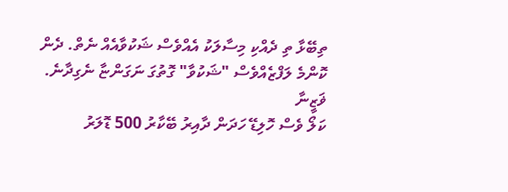ތިބޭޅާ ތި ދެއްކި މިސާލަކު އެއްވެސް ޝަކުވާއެއް ނެތް. ދެން ކޮންމެ ލަފްޒެއްވެސް "ޝަކުވާ" ގޮތުގަ ނަގަންޏާ ނެގިދާނެ.
ޥަޒީނާ
ކަލޯ ވެސް ހޮލިޑޭ ހަދަން ދާއިރު ބޭކާރު 500 ޑޮލަރު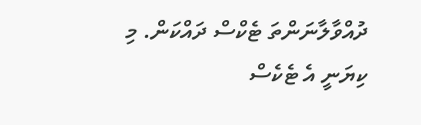ދުއްވާލާނަންތަ ޓެކްސް ދައްކަން. މި ކިޔަނީ އެ ޓެކެސް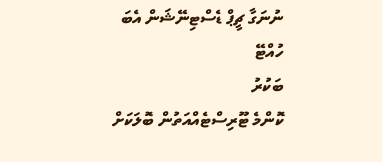ނުނަގާ ޗީޕް ޑެސްޓިނޭޝަން އެބަ ހުއްޓޭ
ބަކުރު
ކޮންމެ ޓޫރިސްޓެއްއަތުން ބޮލަކަށް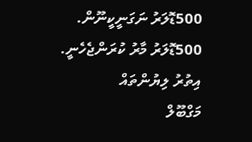500ޑޮލަރު ނަގަނީކީނޫން. 500ޑޮލަރު މާރު ކުރަންޖެހެނީ.
އިތުރު ލިޔުންތައް
މަގްބޫލް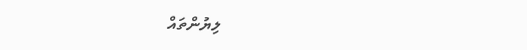ލިޔުންތައް